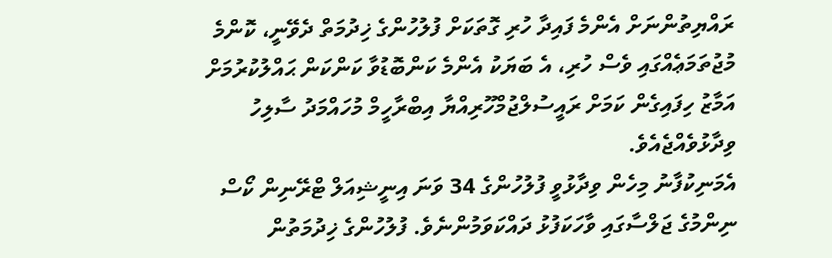ރައްޔިތުންނަށް އެންމެ ފައިދާ ހުރި ގޮތަކަށް ފުލުހުންގެ ޚިދުމަތް ދެވޭނީ، ކޮންމެ މުޖުތަމަޢެއްގައި ވެސް ހުރި، އެ ބަޔަކު އެންމެ ކަންބޮޑުވާ ކަންކަން ޙައްލުކުރުމަށް އަމާޒު ހިފައިގެން ކަމަށް ރައީސުލްޖުމްހޫރިއްޔާ އިބްރާހީމް މުހައްމަދު ސާލިހު ވިދާޅުވެއްޖެއެވެ.
އެމަނިކުފާނު މިހެން ވިދާޅުވީ ފުލުހުންގެ 34 ވަނަ އިނީޝިއަލް ޓްރޭނިން ކޯސް ނިންމުގެ ޖަލްސާގައި ވާހަކަފުޅު ދައްކަވަމުންނެވެ. ފުލުހުންގެ ޚިދުމަތުން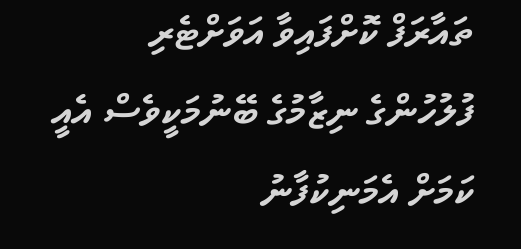ތައާރަފް ކޮށްފައިވާ އަވަށްޓެރި ފުލުހުންގެ ނިޒާމުގެ ބޭނުމަކީވެސް އެއީ ކަމަށް އެމަނިކުފާނު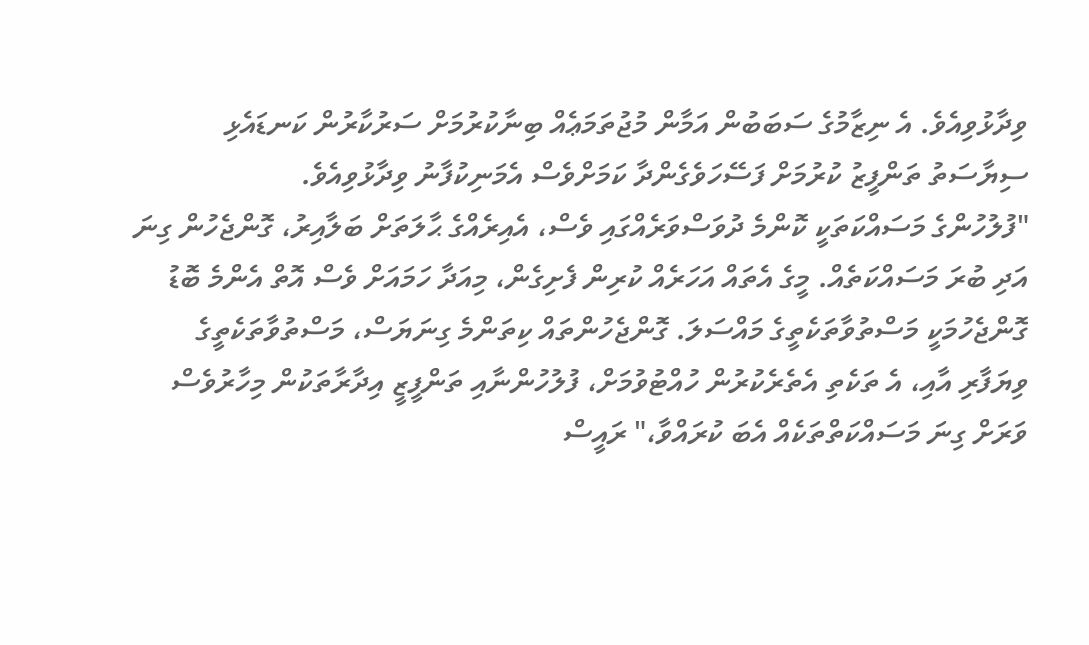ވިދާޅުވިއެވެ. އެ ނިޒާމުގެ ސަބަބުން އަމާން މުޖުތަމަޢެއް ބިނާކުރުމަށް ސަރުކާރުން ކަނޑައެޅި ސިޔާސަތު ތަންފީޒު ކުރުމަށް ފަސޭހަވެގެންދާ ކަމަށްވެސް އެމަނިކުފާނު ވިދާޅުވިއެވެ.
"ފުލުހުންގެ މަސައްކަތަކީ ކޮންމެ ދުވަސްވަރެއްގައި ވެސް، އެއިރެއްގެ ޙާލަތަށް ބަލާއިރު، ގޮންޖެހުން ގިނަ އަދި ބުރަ މަސައްކަތެއް. މީގެ އެތައް އަހަރެއް ކުރިން ފެށިގެން، މިއަދާ ހަމައަށް ވެސް އޮތް އެންމެ ބޮޑު ގޮންޖެހުމަކީ މަސްތުވާތަކެތީގެ މައްސަލަ. ގޮންޖެހުންތައް ކިތަންމެ ގިނަޔަސް، މަސްތުވާތަކެތީގެ ވިޔަފާރި އާއި، އެ ތަކެތި އެތެރެކުރުން ހުއްޓުވުމަށް، ފުލުހުންނާއި ތަންފީޒީ އިދާރާތަކުން މިހާރުވެސް ވަރަށް ގިނަ މަސައްކަތްތަކެއް އެބަ ކުރައްވާ،" ރައީސް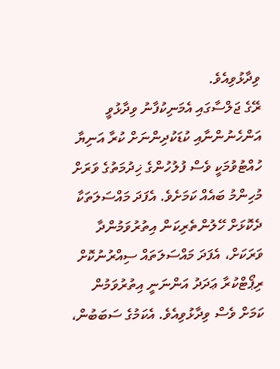ވިދާޅުވިއެވެ.
ރޭގެ ޖަލްސާގައި އެމަނިކުފާނު ވިދާޅުވީ އަންހެނުންނާއި ކުޑަކުދިންނަށް ކުރާ އަނިޔާ ހުއްޓުވުމަކީ ވެސް ފުލުހުންގެ ޚިދުމަތުގެ ވަރަށް މުހިންމު ބައެއް ކަމަށެވެ. އެފަދަ މައްސަލަތަކާ ދެކޮޅަށް ހޭލުންތެރިކަން އިތުރުވަމުންދާ ވަރަކަށް، އެފަދަ މައްސަލަތައް ސިއްރުނުކޮށް ރިޕޯޓްކުރާ ޢަދަދު އަންނަނީ އިތުރުވަމުން ކަމަށް ވެސް ވިދާޅުވިއެވެ. އެކަމުގެ ސަބަބުން،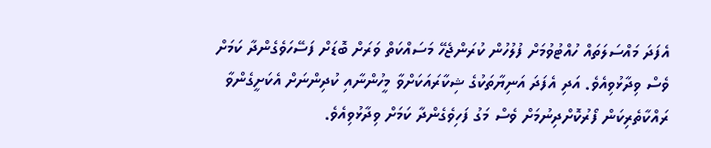އެފަދަ މައްސަލަތައް ހުއްޓުވުމަށް ފުލުހުން ކުރަންޖެހޭ މަސައްކަތް ވަރަށް ބޮޑަށް ފަސޭހަވެގެންދާ ކަމަށް ވެސް ވިދާޅުވިއެވެ. އަދި އެފަދަ އަނިޔާތަކުގެ ޝިކާރައަކަށްވާ މީހުންނާއި ކުދިންނަށް އެކަށީގެންވާ ރައްކާތެރިކަން ފޯރުކޮށްދިނުމަށް ވެސް މަގު ފަހިވެގެންދާ ކަމަށް ވިދާޅުވިއެވެ.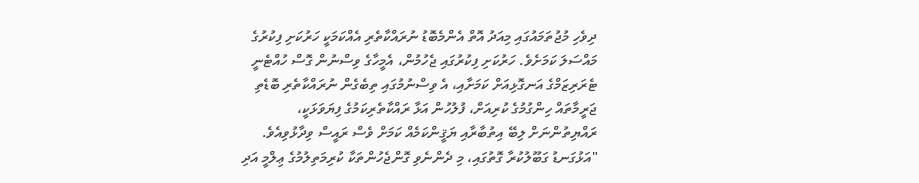ދިވެހި މުޖުތަމައުގައި މިއަދު އޮތް އެންމެބޮޑު ނުރައްކާތެރި އެއްކަމަކީ ހަރުކަށި ފިކުރުގެ މައްސަލަ ކަމަށެވެ. ހަރުކަށި ފިކުރުގައި ޖެހުމުން، އެމީހާގެ ވިސްނުން ގޮސް ހުއްޓެނީ ޓެރަރިޒަމްގެ އަނގޮޅިއަށް ކަމަށާއި، އެ ވިސްނުމުގައި ތިބެގެން ނުރައްކާތެރި ބޮޑެތި ޖަރީމާތައް ހިންގުމުގެ ކުރިއަށް، ފުލުހުން އަޅާ ރައްކާތެރިކަމުގެ ފިޔަވަޅަކީ، ރައްޔިތުންނަށް ލިބޭ އިތުބާރާއި ޔަޤީންކަމެއް ކަމަށް ވެސް ރައީސް ވިދާޅުވިއެވެ.
"އަޅުގަނޑު ގަބޫލުކުރާ ގޮތުގައި، މި ދެންނެވި ގޮންޖެހުންތަކާ ކުރިމަތިލުމުގެ ޢިލްމީ އަދި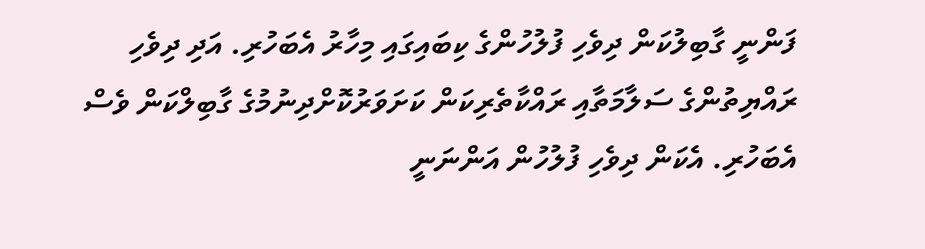ފަންނީ ގާބިލުކަން ދިވެހި ފުލުހުންގެ ކިބައިގައި މިހާރު އެބަހުރި. އަދި ދިވެހި ރައްޔިތުންގެ ސަލާމަތާއި ރައްކާތެރިކަން ކަށަވަރުކޮށްދިނުމުގެ ގާބިލްކަން ވެސް އެބަހުރި. އެކަން ދިވެހި ފުލުހުން އަންނަނީ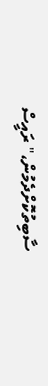ސާބިތުކޮށްދެމުން،" ރައީސް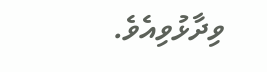ވިދާޅުވިއެވެ.